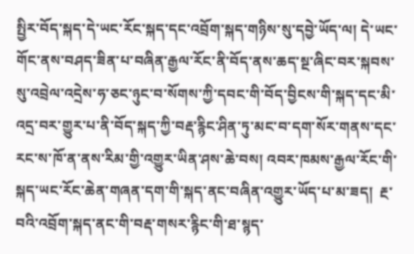སྤྱིར་བོད་སྐད་དེ་ཡང་རོང་སྐད་དང་འབྲོག་སྐད་གཉིས་སུ་དབྱེ་ཡོད་ལ། དེ་ཡང་གོང་ནས་བཤད་ཟིན་པ་བཞིན་རྒྱལ་རོང་ནི་བོད་ནས་ཆད་སྔ་ཞིང་བར་སྐབས་སུ་འབྲེལ་འདྲེས་ཧ་ཅང་ཉུང་བ་སོགས་ཀྱི་དབང་གི་བོད་བྱིངས་གི་སྐད་དང་མི་འདྲ་བར་གྱུར་པ་ནི་བོད་སྐད་ཀྱི་བརྡ་རྙིང་ཤིན་ཏུ་མང་བ་དག་སོར་གནས་དང་རང་ས་ཁོ་ན་ནས་རིམ་གྱི་འགྱུར་ཡིན་ཤས་ཆེ་བས། འབར་ཁམས་རྒྱལ་རོང་གི་སྐད་ཡང་རོང་ཆེན་གཞན་དག་གི་སྐད་ནང་བཞིན་འགྱུར་ཡོད་པ་མ་ཟད།  རྔ་བའི་འབྲོག་སྐད་ནང་གི་བརྡ་གསར་རྙིང་གི་ཐ་སྙད་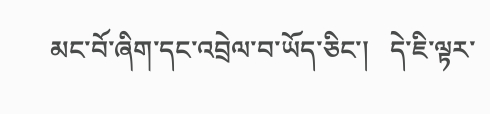མང་བོ་ཞིག་དང་འབྲེལ་བ་ཡོད་ཅིང་།   དེ་ཇི་ལྟར་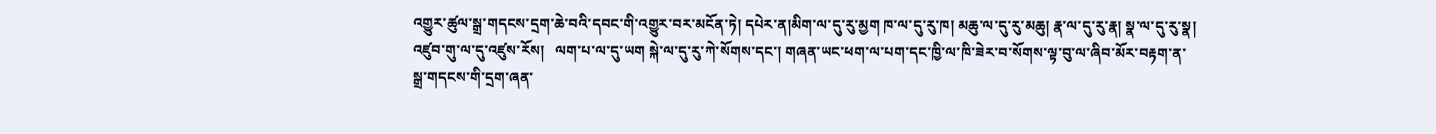འགྱུར་ཚུལ་སྒྲ་གདངས་དྲག་ཆེ་བའི་དབང་གི་འགྱུར་བར་མངོན་ཏེ། དཔེར་ན།མིག་ལ་དུ་རུ་མྱག ཁ་ལ་དུ་རུ་ཁ། མཆུ་ལ་དུ་རུ་མཆུ། རྣ་ལ་དུ་རུ་རྣ། སྣ་ལ་དུ་རུ་སྣ། འཛུབ་གུ་ལ་དུ་འཛུས་རོས།   ལག་པ་ལ་དུ་ཡག སྐེ་ལ་དུ་རུ་ཀེ་སོགས་དང་། གཞན་ཡང་ཕག་ལ་པག་དང་ཁྱི་ལ་ཁི་ཟེར་བ་སོགས་ལྟ་བུ་ལ་ཞིབ་མོར་བརྟག་ན་སྒྲ་གདངས་གི་དྲག་ཞན་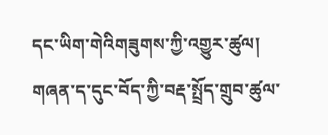དང་ཡིག་གེའིགཟུགས་ཀྱི་འགྱུར་ཚུལ།  གཞན་ད་དུང་བོད་ཀྱི་བརྡ་སྤྲོད་གྲུབ་ཚུལ་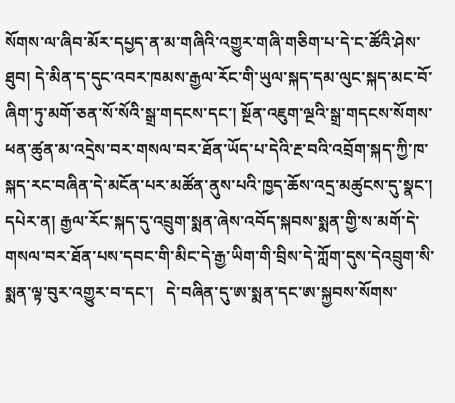སོགས་ལ་ཞིབ་མོར་དཔྱད་ན་མ་གཞིའི་འགྱུར་གཞི་གཅིག་པ་དེ་ང་ཚོའི་ཤེས་ཐུབ། དེ་མིན་ད་དུང་འབར་ཁམས་རྒྱལ་རོང་གི་ཡུལ་སྐད་དམ་ལུང་སྐད་མང་བོ་ཞིག་ཏུ་མགོ་ཅན་སོ་སོའི་སྒྲ་གདངས་དང་། སྔོན་འཇུག་ལྔའི་སྒྲ་གདངས་སོགས་ཕན་ཚུན་མ་འདྲེས་བར་གསལ་བར་ཐོན་ཡོད་པ་དེའི་རྔ་བའི་འབྲོག་སྐད་ཀྱི་ཁ་སྐད་རང་བཞིན་དེ་མངོན་པར་མཚོན་ནུས་པའི་ཁྱད་ཆོས་འདྲ་མཚུངས་དུ་སྣང་། དཔེར་ན། རྒྱལ་རོང་སྐད་དུ་འབྲུག་སྨན་ཞེས་འབོད་སྐབས་སྨན་གྱི་ས་མགོ་དེ་གསལ་བར་ཐོན་པས་དབང་གི་མིང་དེ་རྒྱ་ཡིག་གི་བྲིས་དེ་ཀློག་དུས་དེའབྲུག་སི་སྨན་ལྟ་བུར་འགྱུར་བ་དང་།   དེ་བཞིན་དུ་ཨ་སྨན་དང་ཨ་སྐྱབས་སོགས་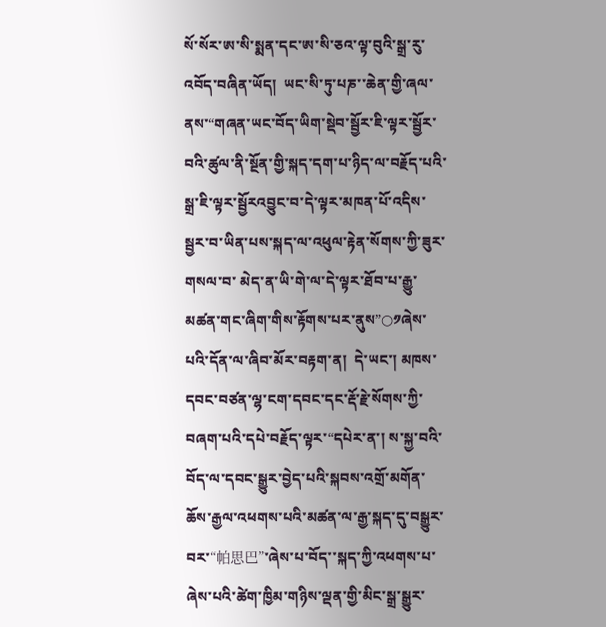སོ་སོར་ཨ་སི་སྨན་དང་ཨ་སི་ཅའ་ལྟ་བུའི་སྒྲ་རུ་འབོད་བཞིན་ཡོད།  ཡང་སི་ཏུ་པཎ་་ཆེན་གྱི་ཞལ་ནས་“གཞན་ཡང་བོད་ཡིག་སྡེབ་སྦྱོར་ཇི་ལྟར་སྦྱོར་བའི་ཚུལ་ནི་སྔོན་གྱི་སྐད་དག་པ་ཉིད་ལ་བརྗོད་པའི་སྒྲ་ཇི་ལྟར་སྦྱོརའབྱུང་བ་དེ་ལྟར་མཁན་པོ་འདིས་སྦྱར་བ་ཡིན་པས་སྐད་ལ་འཕུལ་རྟེན་སོགས་ཀྱི་ཟུར་གསལ་བ་ མེད་ན་ཡི་གེ་ལ་དེ་ལྟར་ཐོབ་པ་རྒྱུ་མཚན་གང་ཞིག་གིས་རྟོགས་པར་ནུས”○༡ཞེས་པའི་དོན་ལ་ཞིབ་མོར་བརྟག་ན།  དེ་ཡང་། མཁས་དབང་བཙན་ལྷ་ངག་དབང་དང་རྡོ་རྗེ་སོགས་ཀྱི་བཞག་པའི་དཔེ་བརྗོད་ལྟར་“དཔེར་ན་། ས་སྐྱ་བའི་བོད་ལ་དབང་སྒྱུར་བྱེད་པའི་སྐབས་འགྲོ་མགོན་ཆོས་རྒྱལ་འཕགས་པའི་མཚན་ལ་རྒྱ་སྐད་དུ་བསྒྱུར་བར་“帕思巴”་ཞེས་པ་བོད་་སྐད་ཀྱི་འཕགས་པ་ཞེས་པའི་ཚེག་ཁྱིམ་གཉིས་ལྡན་གྱི་མིང་སྒྲ་སྒྱུར་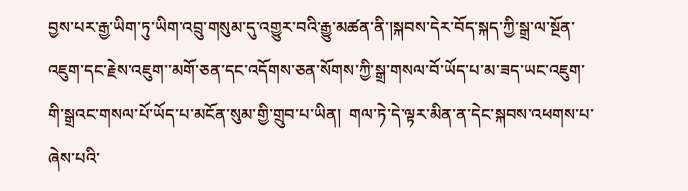བྱས་པར་རྒྱ་ཡིག་ཏུ་ཡིག་འབྲུ་གསུམ་དུ་འགྱུར་བའི་རྒྱུ་མཚན་ནི་།སྐབས་དེར་བོད་སྐད་ཀྱི་སྒྲ་ལ་སྔོན་འཇུག་དང་རྗེས་འཇུག་་མགོ་ཅན་དང་འདོགས་ཅན་སོགས་ཀྱི་སྒྲ་གསལ་བོ་ཡོད་པ་མ་ཟད་ཡང་འཇུག་གི་སྒྲའང་གསལ་པོ་ཡོད་པ་མངོན་སུམ་གྱི་གྲུབ་པ་ཡིན།  གལ་ཏེ་དེ་ལྟར་མིན་ན་དེང་སྐབས་འཕགས་པ་ཞེས་པའི་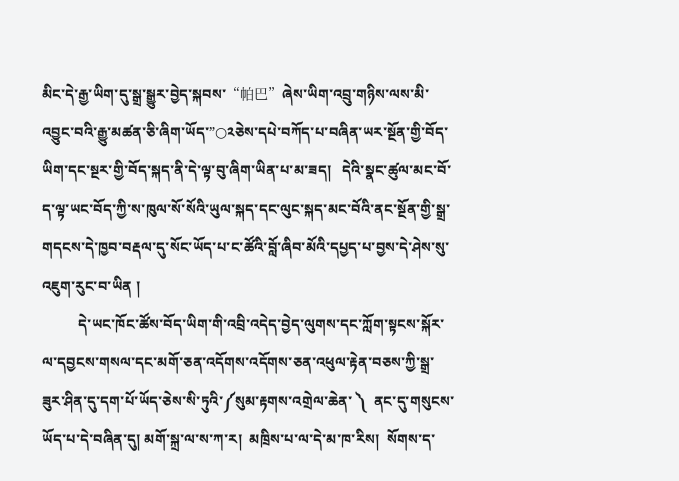མིང་དེ་རྒྱ་ཡིག་དུ་སྒྲ་སྒྱུར་བྱེད་སྐབས་“帕巴”ཞེས་ཡིག་འབྲུ་གཉིས་ལས་མི་འབྱུང་བའི་རྒྱུ་མཚན་ཅི་ཞིག་ཡོད་”○༢ཅེས་དཔེ་བཀོད་པ་བཞིན་ཡར་སྔོན་གྱི་བོད་ཡིག་དང་སྔར་གྱི་བོད་སྐད་ནི་དེ་ལྟ་བུ་ཞིག་ཡིན་པ་མ་ཟད།   དེའི་སྣང་ཚུལ་མང་བོ་ད་ལྟ་ཡང་བོད་ཀྱི་ས་ཁུལ་སོ་སོའི་ཡུལ་སྐད་དང་ལུང་སྐད་མང་བོའི་ནང་སྔོན་གྱི་སྒྲ་གདངས་དེ་ཁྱབ་བརྡལ་དུ་སོང་ཡོད་པ་ང་ཚོའི་བློ་ཞིབ་མོའི་དཔྱད་པ་བྱས་དེ་ཤེས་སུ་འཇུག་རུང་བ་ཡིན །
          དེ་ཡང་ཁོང་ཚོས་བོད་ཡིག་གི་འབྲི་འདེད་བྱེད་ལུགས་དང་ཀློག་སྟངས་སྐོར་ལ་དབྱངས་གསལ་དང་མགོ་ཅན་འདོགས་འདོགས་ཅན་འཕུལ་རྟེན་བཅས་ཀྱི་སྒྲ་ཟུར་ཤིན་དུ་དག་པོ་ཡོད་ཅེས་སི་ཏུའི་༼སུམ་རྟགས་འགྲེལ་ཆེན་ ༽  ནང་དུ་གསུངས་ཡོད་པ་དེ་བཞིན་དུ། མགོ་སྐྲ་ལ་ས་ཀ་ར།  མཁྲིས་པ་ལ་དེ་མ་ཁ་རིས།  སོགས་ད་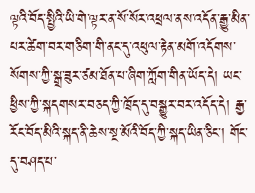ལྟའི་བོད་སྤྱིའི་ཡི་གེ་ལྟར་ན་སོ་སོར་འཕྲལ་ནས་འདོན་རྒྱུ་མིན་པར་ཚེག་བར་གཅིག་གི་ནང་དུ་འཕུལ་རྟེན་མགོ་འདོགས་སོགས་ཀྱི་སྒྲ་ཟུར་ཙམ་ཐོན་པ་ཞིག་ཀློག་གིན་ཡོད་དེ། ཡང་ཕྱིས་ཀྱི་སྐདགསར་བཅད་ཀྱི་ཁྲོད་དུ་བསྒྱུར་བར་འདོད་དེ། རྒྱ་རོང་བོད་མིའི་སྐད་ནི་ཆེས་སྔ་མོའི་བོད་ཀྱི་སྐད་ཡིན་ཅིང་། གོང་དུ་བཤད་པ་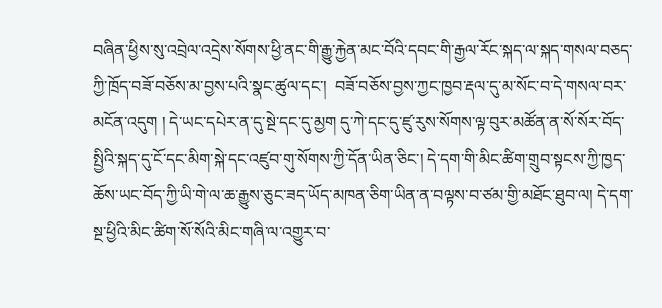བཞིན་ཕྱིས་སུ་འབྲེལ་འདྲེས་སོགས་ཕྱི་ནང་གི་རྒྱུ་རྐྱེན་མང་བོའི་དབང་གི་རྒྱལ་རོང་སྐད་ལ་སྐད་གསལ་བཅད་ཀྱི་ཁྲོད་བཟོ་བཅོས་མ་བྱས་པའི་སྣང་ཚུལ་དང་།  བཟོ་བཅོས་བྱས་ཀྱང་ཁྱབ་རྡལ་དུ་མ་སོང་བ་དེ་གསལ་བར་མངོན་འདུག ། དེ་ཡང་དཔེར་ན་དུ་སྔེ་དང་དུ་མྱག དུ་ཀེ་དང་དུ་ཛུ་རུས་སོགས་ལྟ་བུར་མཚོན་ན་སོ་སོར་བོད་སྤྱིའི་སྐད་དུ་ངོ་དང་མིག་སྐེ་དང་འཛུབ་གུ་སོགས་ཀྱི་དོན་ཡིན་ཅིང་། དེ་དག་གི་མིང་ཚིག་གྲུབ་སྟངས་ཀྱི་ཁྱད་ཆོས་ཡང་བོད་ཀྱི་ཡི་གེ་ལ་ཆ་རྒྱུས་ཅུང་ཟད་ཡོད་མཁན་ཅིག་ཡིན་ན་བལྟས་བ་ཙམ་གྱི་མཐོང་ཐུབ་ལ། དེ་དག་སྔ་ཕྱིའི་མིང་ཚིག་སོ་སོའི་མིང་གཞི་ལ་འགྱུར་བ་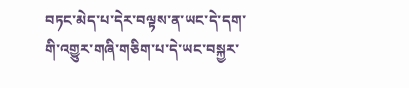བཏང་མེད་པ་དེར་བལྟས་ན་ཡང་དེ་དག་གི་འགྱུར་གཞི་གཅིག་པ་དེ་ཡང་བསྐྱར་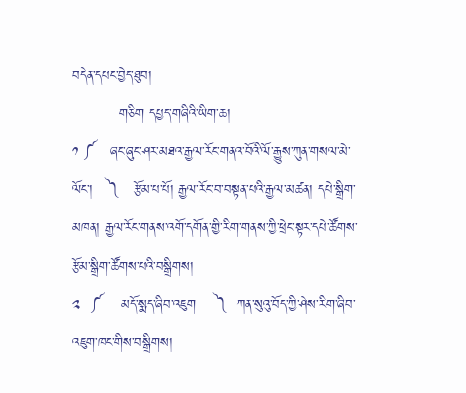བདེན་དཔང་བྱེད་ཐུབ།
          གཅིག དཔྱད་གཞིའི་ཡིག་ཆ།
༡ ༼   ཞང་ཞུང་ཤར་མཐའ་རྒྱལ་རོང་གནའ་བོའི་ལོ་རྒྱུས་ཀུན་གསལ་མེ་ལོང་།   ༽   རྩོམ་པ་པོ། རྒྱལ་རོང་བ་བསྟན་པའི་རྒྱལ་མཚན། དཔེ་སྒྲིག་མཁན། རྒྱལ་རོང་གནས་འགོ་དགོན་གྱི་རིག་གནས་ཀྱི་ཕྲེང་སྟར་དཔེ་ཚོགས་རྩོམ་སྒྲིག་ཚོགས་པའི་བསྒྲིགས།
༢  ༼    མདོ་སྨད་ཞིབ་འཇུག    ༽  ཀན་སུའུ་བོད་ཀྱི་ཤེས་རིག་ཞིབ་འཇུག་ཁང་གིས་བསྒྲིགས།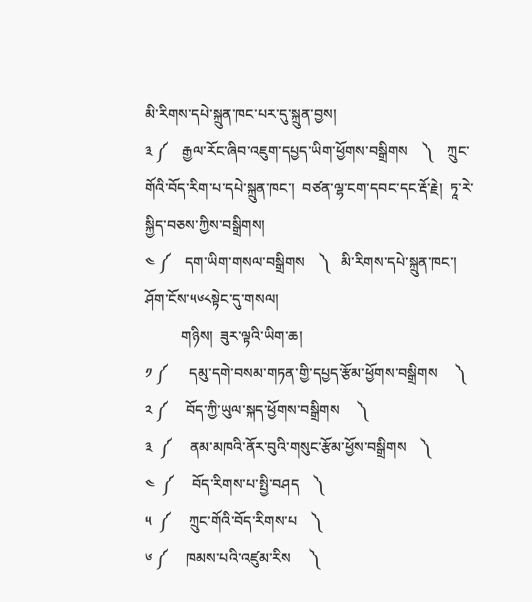མི་རིགས་དཔེ་སྐྲུན་ཁང་པར་དུ་སྐྲུན་བྱས།
༣ ༼    རྒྱལ་རོང་ཞིབ་འཇུག་དཔྱད་ཡིག་ཕྱོགས་བསྒྲིགས    ༽    ཀྲུང་གོའི་བོད་རིག་པ་དཔེ་སྐྲུན་ཁང་།  བཙན་ལྷ་ངག་དབང་དང་རྡོ་རྗེ།  ཏཱ་རེ་སྐྱིད་བཅས་ཀྱིས་བསྒྲིགས།
༤ ༼    དག་ཡིག་གསལ་བསྒྲིགས    ༽   མི་རིགས་དཔེ་སྐྲུན་ཁང་།   ཤོག་ངོས་༥༦༨སྟེང་དུ་གསལ།
          གཉིས།  ཟུར་ལྟའི་ཡིག་ཆ།
༡ ༼      དམུ་དགེ་བསམ་གཏན་གྱི་དཔྱད་རྩོམ་ཕྱོགས་བསྒྲིགས     ༽
༢ ༼     བོད་ཀྱི་ཡུལ་སྐད་ཕྱོགས་བསྒྲིགས     ༽
༣  ༼     ནམ་མཁའི་ནོར་བུའི་གསུང་རྩོམ་ཕྱོས་བསྒྲིགས    ༽
༤  ༼     བོད་རིགས་པ་སྤྱི་བཤད    ༽
༥  ༼     ཀྲུང་གོའི་བོད་རིགས་པ    ༽
༦ ༼     ཁམས་པའི་འཛུམ་རིས     ༽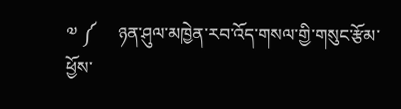༧ ༼     ཉན་ཤུལ་མཁྱེན་རབ་འོད་གསལ་གྱི་གསུང་རྩོམ་ཕྱོས་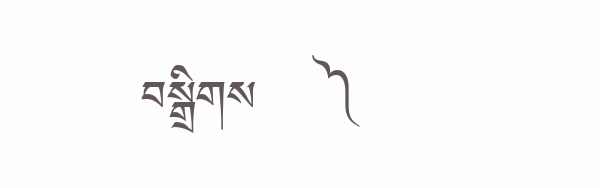བསྒྲིགས    ༽